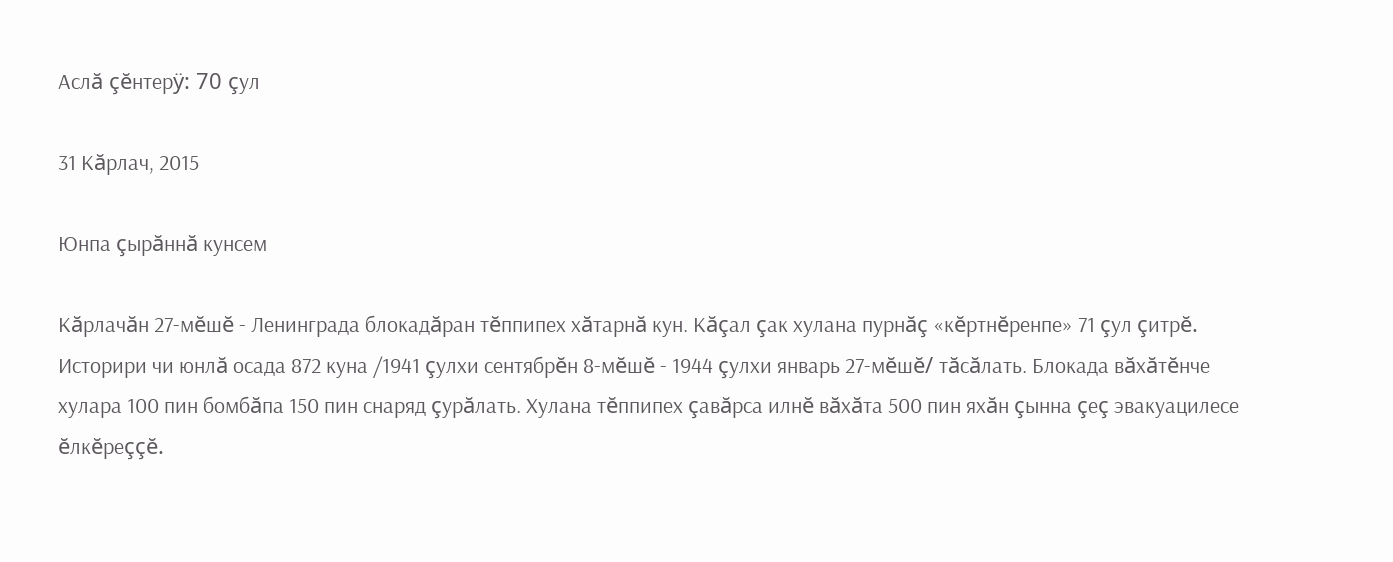Аслă çĕнтерÿ: 70 çул

31 Кăрлач, 2015

Юнпа çырăннă кунсем

Кăрлачăн 27-мĕшĕ - Ленинграда блокадăран тĕппипех хăтарнă кун. Кăçал çак хулана пурнăç «кĕртнĕренпе» 71 çул çитрĕ. Историри чи юнлă осада 872 куна /1941 çулхи сентябрĕн 8-мĕшĕ - 1944 çулхи январь 27-мĕшĕ/ тăсăлать. Блокада вăхăтĕнче хулара 100 пин бомбăпа 150 пин снаряд çурăлать. Хулана тĕппипех çавăрса илнĕ вăхăта 500 пин яхăн çынна çеç эвакуацилесе ĕлкĕреççĕ.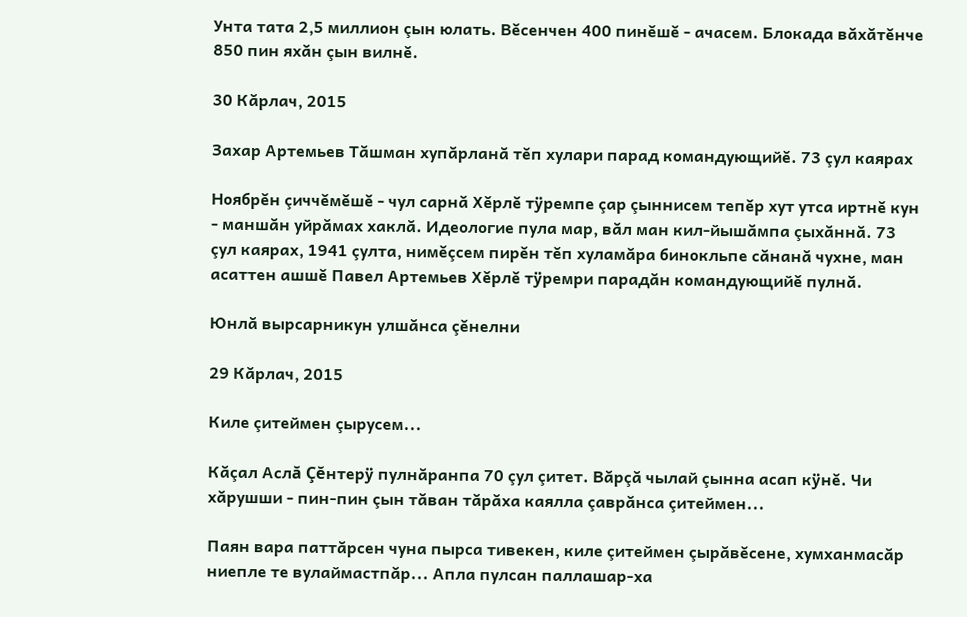Унта тата 2,5 миллион çын юлать. Вĕсенчен 400 пинĕшĕ - ачасем. Блокада вăхăтĕнче 850 пин яхăн çын вилнĕ.

30 Кăрлач, 2015

Захар Артемьев Тăшман хупăрланă тĕп хулари парад командующийĕ. 73 çул каярах

Ноябрĕн çиччĕмĕшĕ - чул сарнă Хĕрлĕ тÿремпе çар çыннисем тепĕр хут утса иртнĕ кун - маншăн уйрăмах хаклă. Идеологие пула мар, вăл ман кил-йышăмпа çыхăннă. 73 çул каярах, 1941 çулта, нимĕçсем пирĕн тĕп хуламăра бинокльпе сăнанă чухне, ман асаттен ашшĕ Павел Артемьев Хĕрлĕ тÿремри парадăн командующийĕ пулнă.

Юнлă вырсарникун улшăнса çĕнелни

29 Кăрлач, 2015

Киле çитеймен çырусем...

Кăçал Аслă Çĕнтерÿ пулнăранпа 70 çул çитет. Вăрçă чылай çынна асап кÿнĕ. Чи хăрушши - пин-пин çын тăван тăрăха каялла çаврăнса çитеймен...

Паян вара паттăрсен чуна пырса тивекен, киле çитеймен çырăвĕсене, хумханмасăр ниепле те вулаймастпăр... Апла пулсан паллашар-ха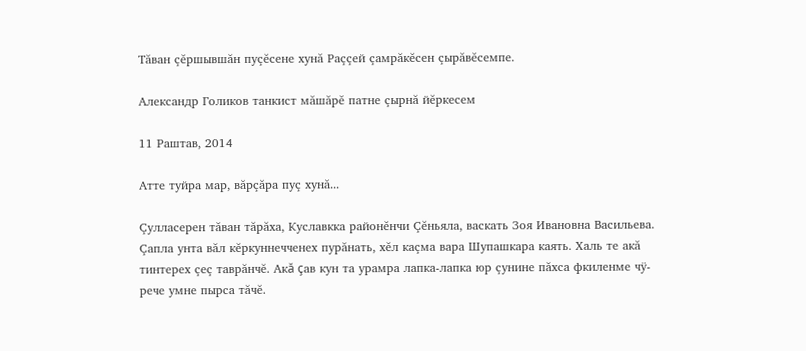Тăван çĕршывшăн пуçĕсене хунă Раççей çамрăкĕсен çырăвĕсемпе.

Александр Голиков танкист мăшăрĕ патне çырнă йĕркесем

11 Раштав, 2014

Атте туйра мар, вăрçăра пуç хунă...

Çулласерен тăван тăрăха, Куславкка районĕнчи Çĕньяла, васкать Зоя Ивановна Васильева. Çапла унта вăл кĕркуннечченех пурăнать, хĕл каçма вара Шупашкара каять. Халь те акă тинтерех çеç таврăнчĕ. Акă çав кун та урамра лапка-лапка юр çунине пăхса фкиленме чÿ-рече умне пырса тăчĕ.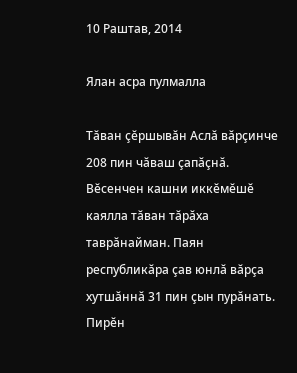10 Раштав, 2014

Ялан асра пулмалла

Тăван çĕршывăн Аслă вăрçинче 208 пин чăваш çапăçнă. Вĕсенчен кашни иккĕмĕшĕ каялла тăван тăрăха таврăнайман. Паян республикăра çав юнлă вăрçа хутшăннă 31 пин çын пурăнать. Пирĕн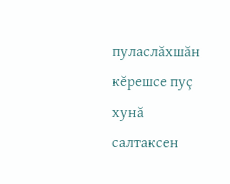пуласлăхшăн кĕрешсе пуç хунă салтаксен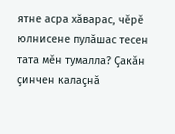ятне асра хăварас, чĕрĕ юлнисене пулăшас тесен тата мĕн тумалла? Çакăн çинчен калаçнă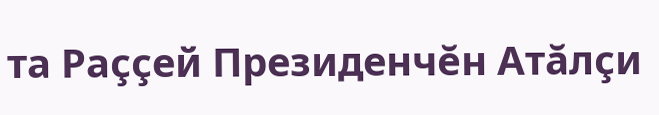та Раççей Президенчĕн Атăлçи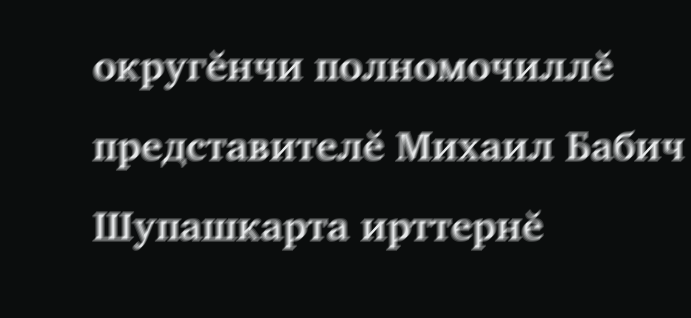округĕнчи полномочиллĕ представителĕ Михаил Бабич Шупашкарта ирттернĕ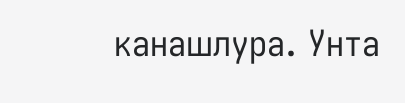канашлура. Унта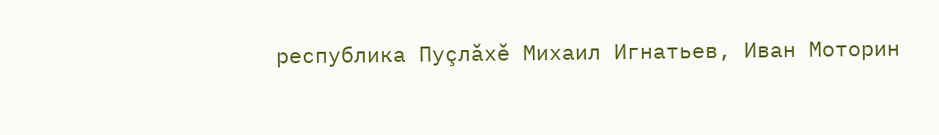республика Пуçлăхĕ Михаил Игнатьев, Иван Моторин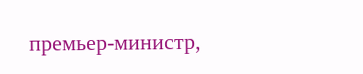премьер-министр,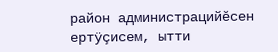район администрацийĕсен ертÿçисем, ытти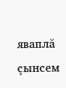яваплă çынсем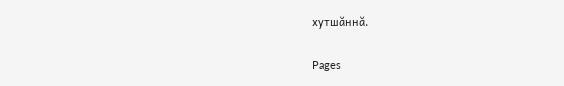хутшăннă.

Pages